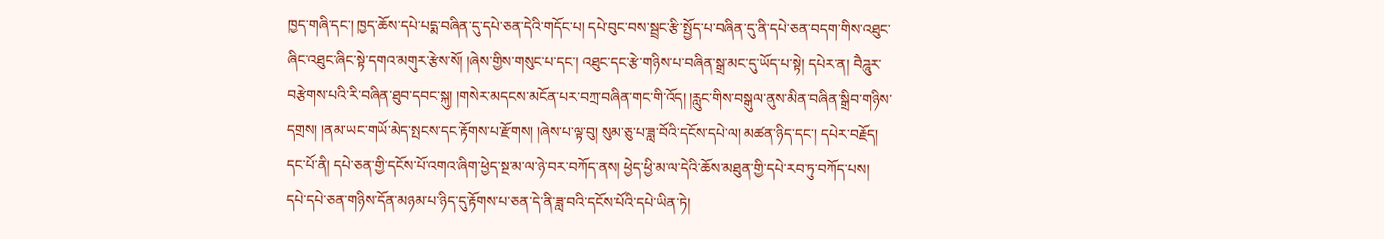ཁྱད་གཞི་དང་། ཁྱད་ཆོས་དཔེ་པདྨ་བཞིན་དུ་དཔེ་ཅན་དེའི་གདོང་པ། དཔེ་བུང་བས་སྦྲང་རྩི་སྤྱོད་པ་བཞིན་དུ་ནི་དཔེ་ཅན་བདག་གིས་འཐུང་ཞིང་འཐུང་ཞིང་སྟེ་དགའ་མགུར་རྩེས་སོ། །ཞེས་གྱིས་གསུང་པ་དང་། འཐུང་དང་རྩེ་གཉིས་པ་བཞིན་སྒྲ་མང་དུ་ཡོད་པ་སྟེ། དཔེར་ན། བཻཌཱུར་བརྩེགས་པའི་རི་བཞིན་ཐུབ་དབང་སྐུ། །གསེར་མདངས་མངོན་པར་བཀྲ་བཞིན་གང་གི་འོད། །རླུང་གིས་བསྒུལ་ནུས་མིན་བཞིན་སྒྲིབ་གཉིས་དགྲས། །ནམ་ཡང་གཡོ་མེད་སྤངས་དང་རྟོགས་པ་རྫོགས། །ཞེས་པ་ལྟ་བུ། སུམ་ཅུ་པ་ཟླ་བོའི་དངོས་དཔེ་ལ། མཚན་ཉིད་དང་། དཔེར་བརྗོད། དང་པོ་ནི། དཔེ་ཅན་གྱི་དངོས་པོ་འགའ་ཞིག་ཕྱེད་སྔ་མ་ལ་ཉེ་བར་བཀོད་ནས། ཕྱེད་ཕྱི་མ་ལ་དེའི་ཆོས་མཐུན་གྱི་དཔེ་རབ་ཏུ་བཀོད་པས། དཔེ་དཔེ་ཅན་གཉིས་དོན་མཉམ་པ་ཉིད་དུ་རྟོགས་པ་ཅན་དེ་ནི་ཟླ་བའི་དངོས་པོའི་དཔེ་ཡིན་ཏེ།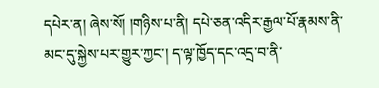དཔེར་ན། ཞེས་སོ། །གཉིས་པ་ནི། དཔེ་ཅན་འདིར་རྒྱལ་པོ་རྣམས་ནི་མང་དུ་སྐྱེས་པར་གྱུར་ཀྱང་། ད་ལྟ་ཁྱོད་དང་འདྲ་བ་ནི་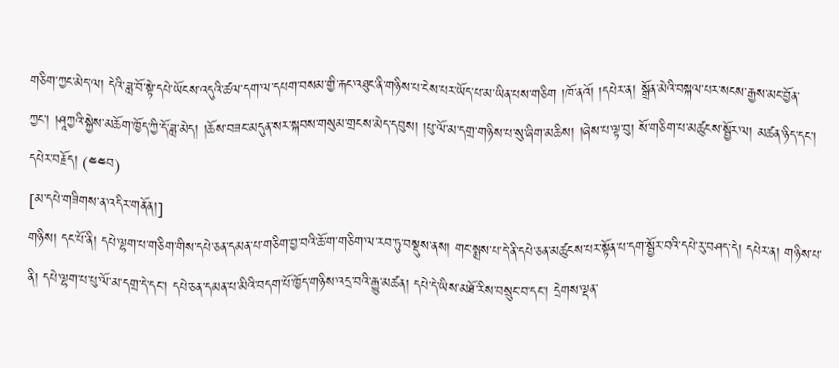གཅིག་ཀྱང་མེད་ལ། དེའི་ཟླ་བོ་སྟེ་དཔེ་ཡོངས་འདུའི་ཚལ་དག་ལ་དཔག་བསམ་གྱི་རྐང་འཐུང་ནི་གཉིས་པ་ངེས་པར་ཡོད་པ་མ་ཡིན་པས་གཅིག །ཁོ་ནའོ། །དཔེར་ན། སྒྲོན་མེའི་བསྐལ་པར་སངས་རྒྱས་མང་བྱོན་ཀྱང་། །ཤཱཀྱའི་སྐྱེས་མཆོག་ཁྱོད་ཀྱི་དོ་ཟླ་མེད། །ཆོས་བཟང་མདུན་སར་སྐབས་གསུམ་གྲངས་མེད་དབུས། །པུ་ལོ་མ་དགྲ་གཉིས་པ་སུ་ཞིག་མཆིས། །ཞེས་པ་ལྟ་བུ། སོ་གཅིག་པ་མཚུངས་སྦྱོར་ལ། མཚན་ཉིད་དང་། དཔེར་བརྗོད། (༤༤བ)
[མ་དཔེ་གཟིགས་ན་འདིར་གནོན།]
གཉིས། དང་པོ་ནི། དཔེ་ལྷག་པ་གཅིག་གིས་དཔེ་ཅན་དམན་པ་གཅིག་བྱ་བའི་ཆོ་ག་གཅིག་ལ་རབ་ཏུ་བསྡུས་ནས། གང་སྨྲས་པ་དེ་ནི་དཔེ་ཅན་མཚུངས་པར་སྟོན་པ་དག་སྦྱོར་བའི་དཔེ་རུ་བཤད་དེ། དཔེར་ན། གཉིས་པ་ནི། དཔེ་ལྷག་པ་པུ་ལོ་མ་དགྲ་དེ་དང་། དཔེ་ཅན་དམན་པ་མིའི་བདག་པོ་ཁྱོད་གཉིས་འདྲ་བའི་རྒྱུ་མཚན། དཔེ་དེ་ཡིས་མཐོ་རིས་བསྲུང་བ་དང་། དྲེགས་ལྡན་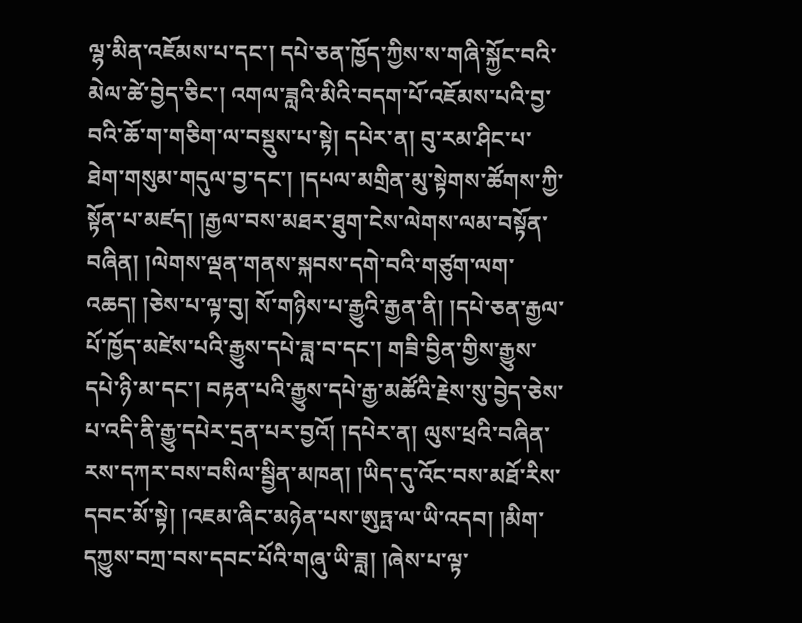ལྷ་མིན་འཇོམས་པ་དང་། དཔེ་ཅན་ཁྱོད་ཀྱིས་ས་གཞི་སྐྱོང་བའི་མེལ་ཚེ་བྱེད་ཅིང་། འགལ་ཟླའི་མིའི་བདག་པོ་འཇོམས་པའི་བྱ་བའི་ཆོ་ག་གཅིག་ལ་བསྡུས་པ་སྟེ། དཔེར་ན། བུ་རམ་ཤིང་པ་ཐེག་གསུམ་གདུལ་བྱ་དང་། །དཔལ་མགྲིན་མུ་སྟེགས་ཚོགས་ཀྱི་སྟོན་པ་མཛད། །རྒྱལ་བས་མཐར་ཐུག་ངེས་ལེགས་ལམ་བསྟོན་བཞིན། །ལེགས་ལྡན་གནས་སྐབས་དགེ་བའི་གཙུག་ལག་འཆད། །ཅེས་པ་ལྟ་བུ། སོ་གཉིས་པ་རྒྱུའི་རྒྱན་ནི། །དཔེ་ཅན་རྒྱལ་པོ་ཁྱོད་མཛེས་པའི་རྒྱུས་དཔེ་ཟླ་བ་དང་། གཟི་བྱིན་གྱིས་རྒྱུས་དཔེ་ཉི་མ་དང་། བརྟན་པའི་རྒྱུས་དཔེ་རྒྱ་མཚོའི་རྗེས་སུ་བྱེད་ཅེས་པ་འདི་ནི་རྒྱུ་དཔེར་དྲན་པར་བྱའོ། །དཔེར་ན། ལུས་ཕྲའི་བཞིན་རས་དཀར་བས་བསིལ་སྦྱིན་མཁན། །ཡིད་དུ་འོང་བས་མཐོ་རིས་དབང་མོ་སྟེ། །འཇམ་ཞིང་མཉེན་པས་ཨུཏྤ་ལ་ཡི་འདབ། །མིག་དཀྱུས་བཀྲ་བས་དབང་པོའི་གཞུ་ཡི་ཟླ། །ཞེས་པ་ལྟ་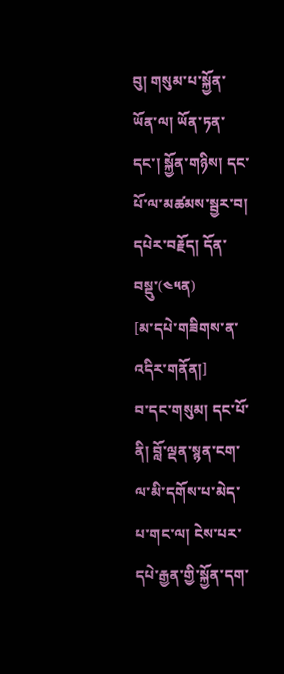བུ། གསུམ་པ་སྐྱོན་ཡོན་ལ། ཡོན་ཏན་དང་། སྐྱོན་གཉིས། དང་པོ་ལ་མཚམས་སྦྱར་བ། དཔེར་བརྗོད། དོན་བསྡུ་(༤༥ན)
[མ་དཔེ་གཟིགས་ན་འདིར་གནོན།]
བ་དང་གསུམ། དང་པོ་ནི། བློ་ལྡན་སྙན་ངག་ལ་མི་དགོས་པ་མེད་པ་གང་ལ། ངེས་པར་དཔེ་རྒྱན་གྱི་སྐྱོན་དག་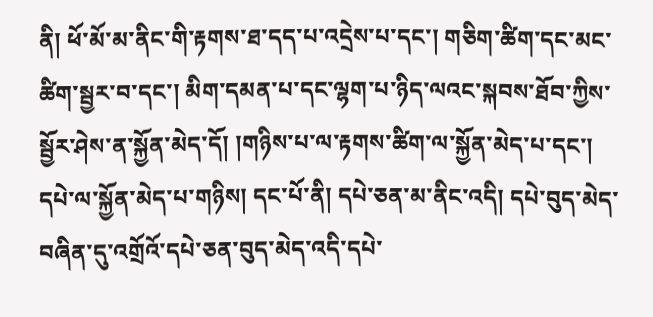ནི། ཕོ་མོ་མ་ནིང་གི་རྟགས་ཐ་དད་པ་འདྲེས་པ་དང་། གཅིག་ཚིག་དང་མང་ཚིག་སྦྱར་བ་དང་། མིག་དམན་པ་དང་ལྷག་པ་ཉིད་ལའང་སྐབས་ཐོབ་ཀྱིས་སྦྱོར་ཤེས་ན་སྐྱོན་མེད་དོ། །གཉིས་པ་ལ་རྟགས་ཚིག་ལ་སྐྱོན་མེད་པ་དང་། དཔེ་ལ་སྐྱོན་མེད་པ་གཉིས། དང་པོ་ནི། དཔེ་ཅན་མ་ནིང་འདི། དཔེ་བུད་མེད་བཞིན་དུ་འགྲོའོ་དཔེ་ཅན་བུད་མེད་འདི་དཔེ་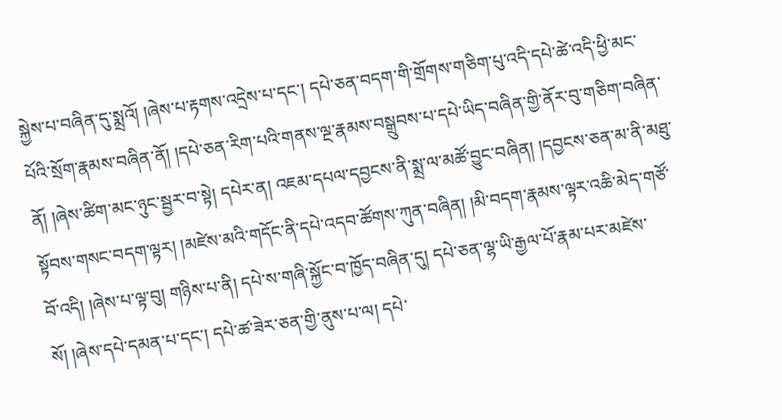སྐྱེས་པ་བཞིན་དུ་སྨྲའོ། །ཞེས་པ་རྟགས་འདྲེས་པ་དང་། དཔེ་ཅན་བདག་གི་གྲོགས་གཅིག་པུ་འདི་དཔེ་ཚེ་འདི་ཕྱི་མང་པོའི་སྲོག་རྣམས་བཞིན་ནོ། །དཔེ་ཅན་རིག་པའི་གནས་ལྔ་རྣམས་བསྒྲུབས་པ་དཔེ་ཡིད་བཞིན་གྱི་ནོར་བུ་གཅིག་བཞིན་ནོ། །ཞེས་ཚིག་མང་ཉུང་སྦྱར་བ་སྟེ། དཔེར་ན། འཇམ་དཔལ་དབྱངས་ནི་སྨྲ་ལ་མཚོ་བྱུང་བཞིན། །དབྱངས་ཅན་མ་ནི་མཐུ་སྟོབས་གསང་བདག་ལྟར། །མཛེས་མའི་གདོང་ནི་དཔེ་འདབ་ཚོགས་ཀུན་བཞིན། །མི་བདག་རྣམས་ལྟར་འཆི་མེད་གཙོ་བོ་འདི། །ཞེས་པ་ལྟ་བུ། གཉིས་པ་ནི། དཔེ་ས་གཞི་སྐྱོང་བ་ཁྱོད་བཞིན་དུ། དཔེ་ཅན་ལྷ་ཡི་རྒྱལ་པོ་རྣམ་པར་མཛེས་སོ། །ཞེས་དཔེ་དམན་པ་དང་། དཔེ་ཚ་ཟེར་ཅན་གྱི་ནུས་པ་ལ། དཔེ་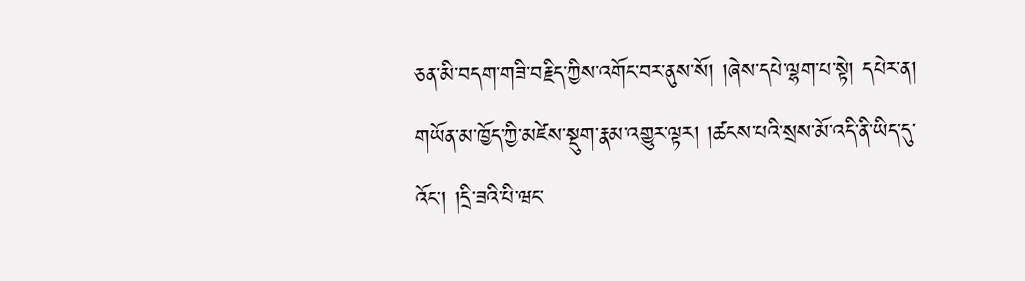ཅན་མི་བདག་གཟི་བརྗིད་ཀྱིས་འགོང་བར་ནུས་སོ། །ཞེས་དཔེ་ལྷག་པ་སྟེ། དཔེར་ན། གཡོན་མ་ཁྱོད་ཀྱི་མཛེས་སྡུག་རྣམ་འགྱུར་ལྟར། །ཚངས་པའི་སྲས་མོ་འདི་ནི་ཡིད་དུ་འོང་། །དྲི་ཟའི་པི་ཝང་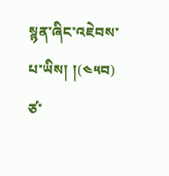སྙན་ཞིང་འཇེབས་པ་ཡིས། །(༤༥བ)
ཙ་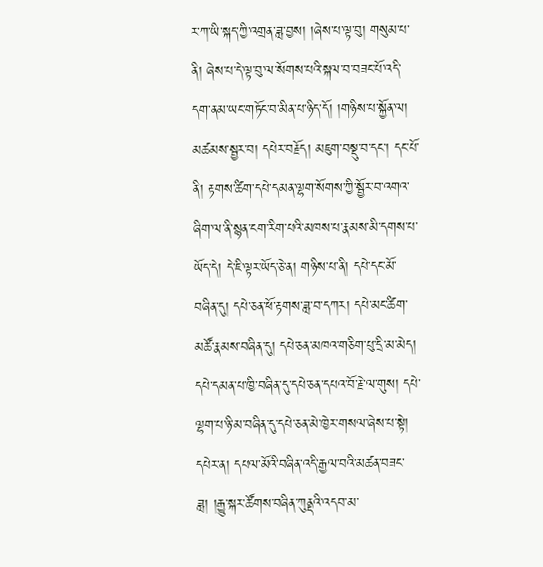ར་ཀ་ཡི་སྐད་ཀྱི་འགྲན་ཟླ་བྱས། །ཞེས་པ་ལྟ་བུ། གསུམ་པ་ནི། ཞེས་པ་དེ་ལྟ་བུ་ལ་སོགས་པའི་སྐལ་བ་བཟང་པོ་འདི་དག་ནམ་ཡང་གཏོང་བ་མིན་པ་ཉིད་དོ། །གཉིས་པ་སྐྱོན་ལ། མཚམས་སྦྱར་བ། དཔེར་བརྗོད། མཇུག་བསྡུ་བ་དང་། དང་པོ་ནི། རྟགས་ཚིག་དཔེ་དམན་ལྷག་སོགས་ཀྱི་སྦྱོར་བ་འགའ་ཞིག་ལ་ནི་སྙན་ངག་རིག་པའི་མཁས་པ་རྣམས་མི་དགས་པ་ཡོད་དེ། དེ་ཇི་ལྟར་ཡོད་ཅེ་ན། གཉིས་པ་ནི། དཔེ་དང་མོ་བཞིན་དུ། དཔེ་ཅན་ཕོ་རྟགས་ཟླ་བ་དཀར། དཔེ་མང་ཚིག་མཚོ་རྣམས་བཞིན་དུ། དཔེ་ཅན་མཁའ་གཅིག་པུ་དྲི་མ་མེད། དཔེ་དམན་པ་ཁྱི་བཞིན་དུ་དཔེ་ཅན་དཔའ་བོ་རྗེ་ལ་གུས། དཔེ་ལྷག་པ་ཉི་མ་བཞིན་དུ་དཔེ་ཅན་མེ་ཁྱེར་གསལ་ཞེས་པ་སྟེ། དཔེར་ན། དཔལ་མོའི་བཞིན་འདི་རྒྱལ་བའི་མཚན་བཟང་ཟླ། །རྒྱུ་སྐར་ཚོགས་བཞིན་ཀུནྡའི་འདབ་མ་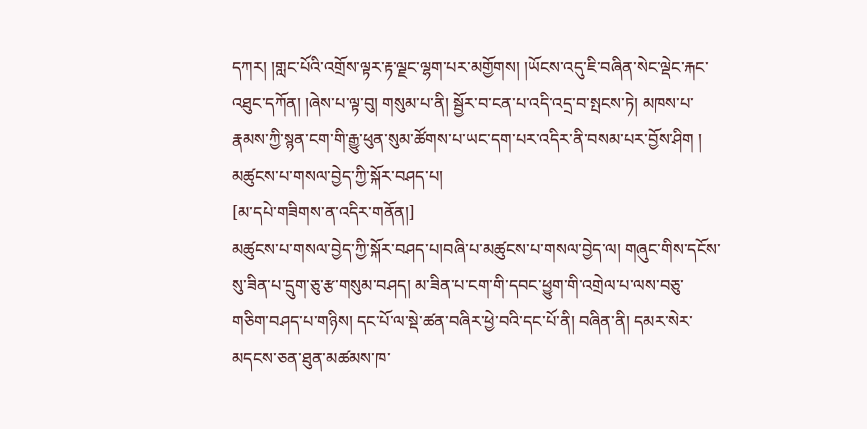དཀར། །གླང་པོའི་འགྲོས་ལྟར་རྟ་ལྗང་ལྷག་པར་མགྱོགས། །ཡོངས་འདུ་ཇི་བཞིན་སེང་ལྡེང་རྐང་འཐུང་དཀོན། །ཞེས་པ་ལྟ་བུ། གསུམ་པ་ནི། སྦྱོར་བ་ངན་པ་འདི་འདྲ་བ་སྤངས་ཏེ། མཁས་པ་རྣམས་ཀྱི་སྙན་ངག་གི་རྒྱུ་ཕུན་སུམ་ཚོགས་པ་ཡང་དག་པར་འདིར་ནི་བསམ་པར་བྱོས་ཤིག །
མཚུངས་པ་གསལ་བྱེད་ཀྱི་སྐོར་བཤད་པ།
[མ་དཔེ་གཟིགས་ན་འདིར་གནོན།]
མཚུངས་པ་གསལ་བྱེད་ཀྱི་སྐོར་བཤད་པ།བཞི་པ་མཚུངས་པ་གསལ་བྱེད་ལ། གཞུང་གིས་དངོས་སུ་ཟིན་པ་དྲུག་ཅུ་རྩ་གསུམ་བཤད། མ་ཟིན་པ་ངག་གི་དབང་ཕྱུག་གི་འགྲེལ་པ་ལས་བཅུ་གཅིག་བཤད་པ་གཉིས། དང་པོ་ལ་སྡེ་ཚན་བཞིར་ཕྱེ་བའི་དང་པོ་ནི། བཞིན་ནི། དམར་སེར་མདངས་ཅན་ཐུན་མཚམས་ཁ་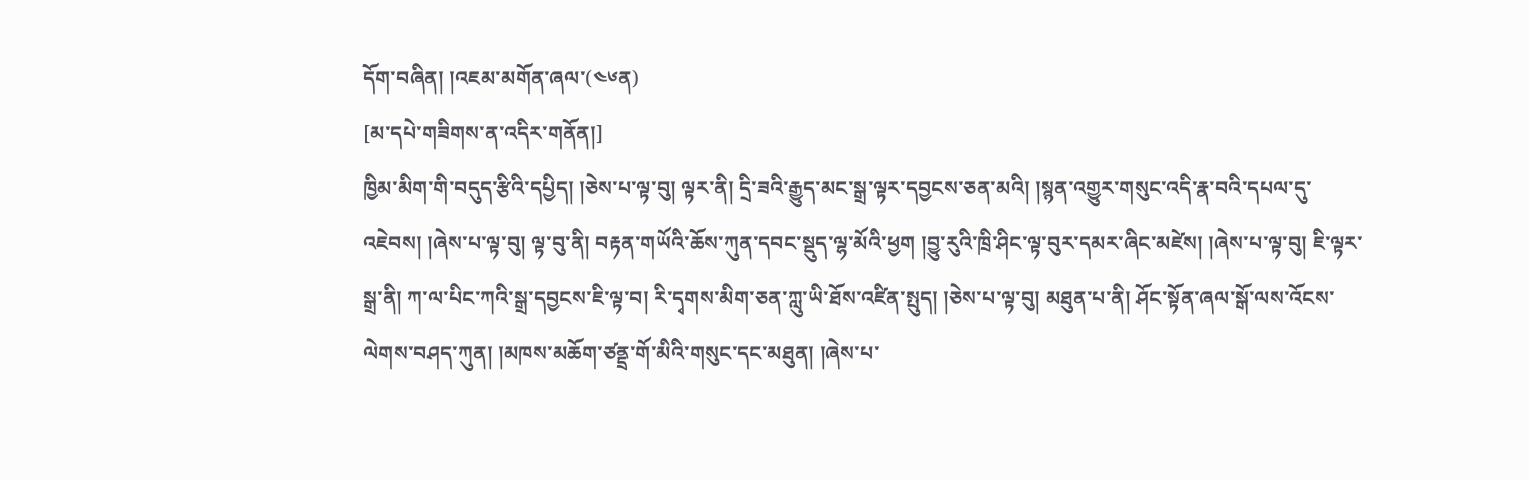དོག་བཞིན། །འཇམ་མགོན་ཞལ་(༤༦ན)
[མ་དཔེ་གཟིགས་ན་འདིར་གནོན།]
ཁྱིམ་མིག་གི་བདུད་རྩིའི་དཔྱིད། །ཅེས་པ་ལྟ་བུ། ལྟར་ནི། དྲི་ཟའི་རྒྱུད་མང་སྒྲ་ལྟར་དབྱངས་ཅན་མའི། །སྙན་འགྱུར་གསུང་འདི་རྣ་བའི་དཔལ་དུ་འཇེབས། །ཞེས་པ་ལྟ་བུ། ལྟ་བུ་ནི། བརྟན་གཡོའི་ཆོས་ཀུན་དབང་སྡུད་ལྷ་མོའི་ཕྱག །བྱུ་རུའི་ཁྲི་ཤིང་ལྟ་བུར་དམར་ཞིང་མཛེས། །ཞེས་པ་ལྟ་བུ། ཇི་ལྟར་སྒྲ་ནི། ཀ་ལ་པིང་ཀའི་སྒྲ་དབྱངས་ཇི་ལྟ་བ། རི་དྭགས་མིག་ཅན་ཀླུ་ཡི་ཐོས་འཛིན་སྤུད། །ཅེས་པ་ལྟ་བུ། མཐུན་པ་ནི། ཤོང་སྟོན་ཞལ་སྒོ་ལས་འོངས་ལེགས་བཤད་ཀུན། །མཁས་མཆོག་ཙནྡྲ་གོ་མིའི་གསུང་དང་མཐུན། །ཞེས་པ་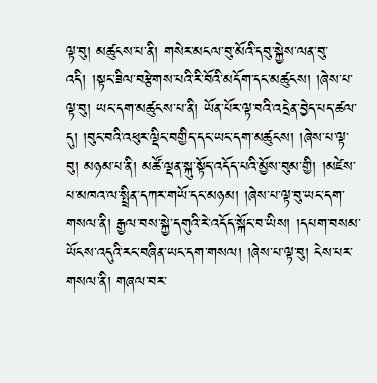ལྟ་བུ། མཚུངས་པ་ནི། གསེར་མངལ་བུ་མོའི་དབུ་སྐྱེས་ལན་བུ་འདི། །སྟང་ཟིལ་བརྩེགས་པའི་རི་བོའི་མདོག་དང་མཚུངས། །ཞེས་པ་ལྟ་བུ། ཡང་དག་མཚུངས་པ་ནི། ཡོན་པོར་ལྟ་བའི་འདྲེན་བྱེད་པད་ཚལ་དུ། །བུང་བའི་འཕུར་ལྡིང་བགྱིད་དང་ཡང་དག་མཚུངས། །ཞེས་པ་ལྟ་བུ། མཉམ་པ་ནི། མཚོ་ལྡན་སྐུ་སྟོད་འདོད་པའི་མྱོས་བུམ་གྱི། །མཛེས་པ་མཁའ་ལ་སྤྲིན་དཀར་གཡོ་དང་མཉམ། །ཞེས་པ་ལྟ་བུ་ཡང་དག་གསལ་ནི། རྒྱལ་བས་སྐྱེ་དགུའི་རེ་འདོད་སྐོང་བ་ཡིས། །དཔག་བསམ་ཡོངས་འདུའི་རང་བཞིན་ཡང་དག་གསལ། །ཞེས་པ་ལྟ་བུ། ངེས་པར་གསལ་ནི། གཞལ་བར་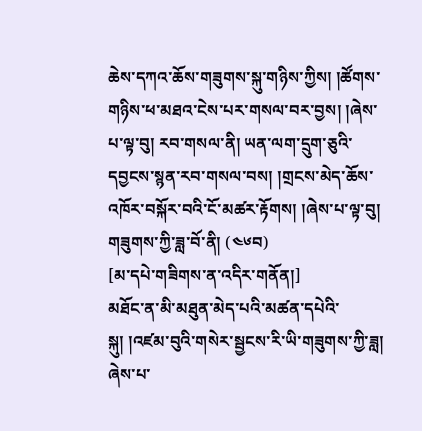ཆེས་དཀའ་ཆོས་གཟུགས་སྐུ་གཉིས་ཀྱིས། །ཚོགས་གཉིས་ཕ་མཐའ་ངེས་པར་གསལ་བར་བྱས། །ཞེས་པ་ལྟ་བུ། རབ་གསལ་ནི། ཡན་ལག་དྲུག་ཅུའི་དབྱངས་སྙན་རབ་གསལ་བས། །གྲངས་མེད་ཆོས་འཁོར་བསྐོར་བའི་ངོ་མཚར་རྟོགས། །ཞེས་པ་ལྟ་བུ། གཟུགས་ཀྱི་ཟླ་བོ་ནི། (༤༦བ)
[མ་དཔེ་གཟིགས་ན་འདིར་གནོན།]
མཐོང་ན་མི་མཐུན་མེད་པའི་མཚན་དཔེའི་སྐུ། །འཛམ་བུའི་གསེར་སྦྱངས་རི་ཡི་གཟུགས་ཀྱི་ཟླ། ཞེས་པ་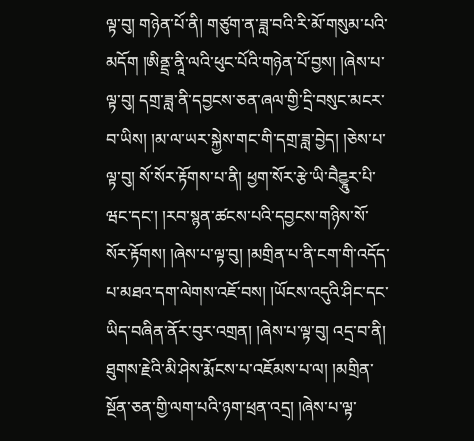ལྟ་བུ། གཉེན་པོ་ནི། གཙུག་ན་ཟླ་བའི་རི་མོ་གསུམ་པའི་མདོག །ཨིནྡྲ་ནཱི་ལའི་ཕུང་པོའི་གཉེན་པོ་བྱས། །ཞེས་པ་ལྟ་བུ། དགྲ་ཟླ་ནི་དབྱངས་ཅན་ཞལ་གྱི་དྲི་བསུང་མངར་བ་ཡིས། །མ་ལ་ཡར་སྐྱེས་གང་གི་དགྲ་ཟླ་བྱེད། །ཅེས་པ་ལྟ་བུ། སོ་སོར་རྟོགས་པ་ནི། ཕྱག་སོར་རྩེ་ཡི་བཻཌྱཱུར་པི་ཝང་དང་། །རབ་སྙན་ཚངས་པའི་དབྱངས་གཉིས་སོ་སོར་རྟོགས། །ཞེས་པ་ལྟ་བུ། །མགྲིན་པ་ནི་ངག་གི་འདོད་པ་མཐའ་དག་ལེགས་འཇོ་བས། །ཡོངས་འདུའི་ཤིང་དང་ཡིད་བཞིན་ནོར་བུར་འགྲན། །ཞེས་པ་ལྟ་བུ། འདྲ་བ་ནི། ཐུགས་རྗེའི་མི་ཤེས་རྨོངས་པ་འཇོམས་པ་ལ། །མགྲིན་སྔོན་ཅན་གྱི་ལག་པའི་ཉག་ཕྲན་འདྲ། །ཞེས་པ་ལྟ་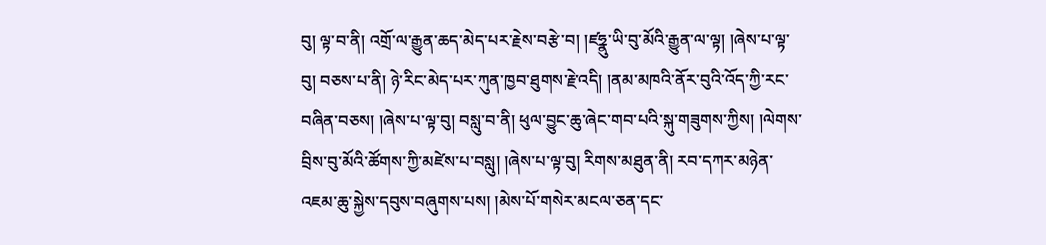བུ། ལྟ་བ་ནི། འགྲོ་ལ་རྒྱུན་ཆད་མེད་པར་རྗེས་བརྩེ་བ། །ཛཧྣུ་ཡི་བུ་མོའི་རྒྱུན་ལ་ལྟ། །ཞེས་པ་ལྟ་བུ། བཅས་པ་ནི། ཉེ་རིང་མེད་པར་ཀུན་ཁྱབ་ཐུགས་རྗེ་འདི། །ནམ་མཁའི་ནོར་བུའི་འོད་ཀྱི་རང་བཞིན་བཅས། །ཞེས་པ་ལྟ་བུ། བསླུ་བ་ནི། ཕུལ་བྱུང་ཆུ་ཞེང་གབ་པའི་སྐུ་གཟུགས་ཀྱིས། །ལེགས་བྲིས་བུ་མོའི་ཚོགས་ཀྱི་མཛེས་པ་བསླུ། །ཞེས་པ་ལྟ་བུ། རིགས་མཐུན་ནི། རབ་དཀར་མཉེན་འཇམ་ཆུ་སྐྱེས་དབུས་བཞུགས་པས། །མེས་པོ་གསེར་མངལ་ཅན་དང་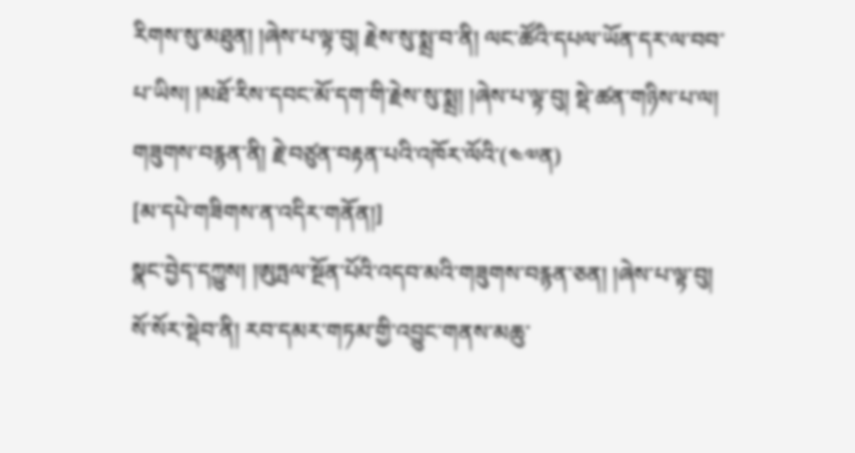རིགས་སུ་མཐུན། །ཞེས་པ་ལྟ་བུ། རྗེས་སུ་སྨྲ་བ་ནི། ལང་ཚོའི་དཔལ་ཡོན་དར་ལ་བབ་པ་ཡིས། །མཐོ་རིས་དབང་མོ་དག་གི་རྗེས་སུ་སྨྲ། །ཞེས་པ་ལྟ་བུ། སྡེ་ཚན་གཉིས་པ་ལ། གཟུགས་བརྙན་ནི། རྗེ་བཙུན་བརྟན་པའི་འཁོར་ལོའི་(༤༧ན)
[མ་དཔེ་གཟིགས་ན་འདིར་གནོན།]
སྣང་བྱེད་དཀྱུས། །ཨུཏྤལ་སྔོན་པོའི་འདབ་མའི་གཟུགས་བརྙན་ཅན། །ཞེས་པ་ལྟ་བུ། སོ་སོར་སྡེབ་ནི། རབ་དམར་གཏམ་གྱི་འབྱུང་གནས་མཆུ་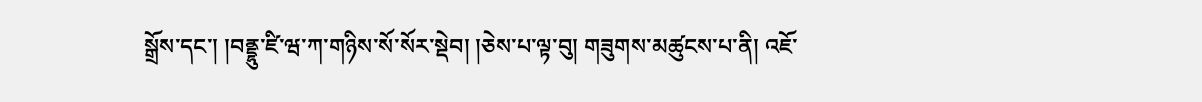སྒྲོས་དང་། །བནྡྷུ་ཛི་ཝ་ཀ་གཉིས་སོ་སོར་སྡེབ། །ཅེས་པ་ལྟ་བུ། གཟུགས་མཚུངས་པ་ནི། འཇོ་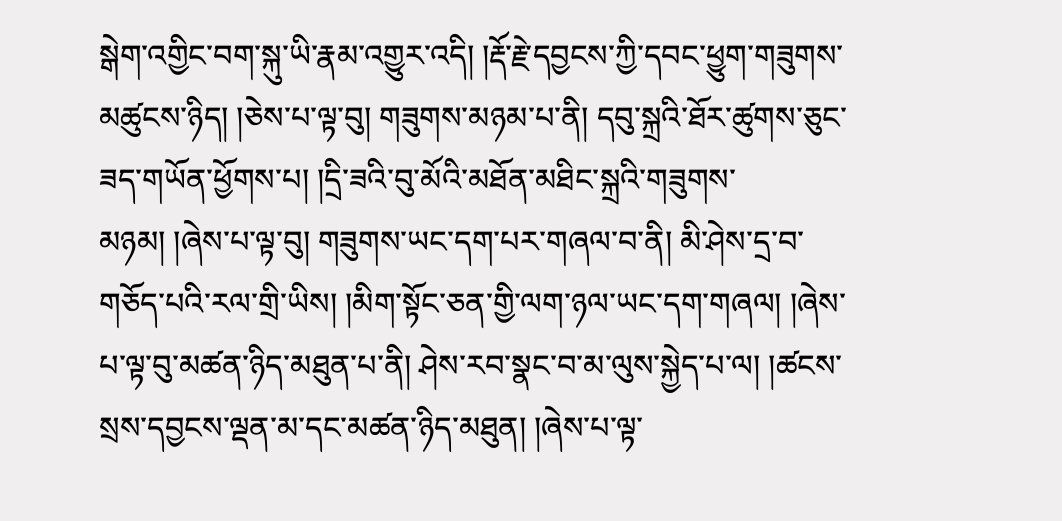སྒེག་འགྱིང་བག་སྐུ་ཡི་རྣམ་འགྱུར་འདི། །རྡོ་རྗེ་དབྱངས་ཀྱི་དབང་ཕྱུག་གཟུགས་མཚུངས་ཉིད། །ཅེས་པ་ལྟ་བུ། གཟུགས་མཉམ་པ་ནི། དབུ་སྐྲའི་ཐོར་ཚུགས་ཅུང་ཟད་གཡོན་ཕྱོགས་པ། །དྲི་ཟའི་བུ་མོའི་མཐོན་མཐིང་སྐྲའི་གཟུགས་མཉམ། །ཞེས་པ་ལྟ་བུ། གཟུགས་ཡང་དག་པར་གཞལ་བ་ནི། མི་ཤེས་དྲ་བ་གཅོད་པའི་རལ་གྲི་ཡིས། །མིག་སྟོང་ཅན་གྱི་ལག་ཉལ་ཡང་དག་གཞལ། །ཞེས་པ་ལྟ་བུ་མཚན་ཉིད་མཐུན་པ་ནི། ཤེས་རབ་སྣང་བ་མ་ལུས་སྐྱེད་པ་ལ། །ཚངས་སྲས་དབྱངས་ལྡན་མ་དང་མཚན་ཉིད་མཐུན། །ཞེས་པ་ལྟ་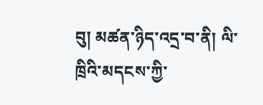བུ། མཚན་ཉིད་འདྲ་བ་ནི། ལི་ཁྲིའི་མདངས་ཀྱི་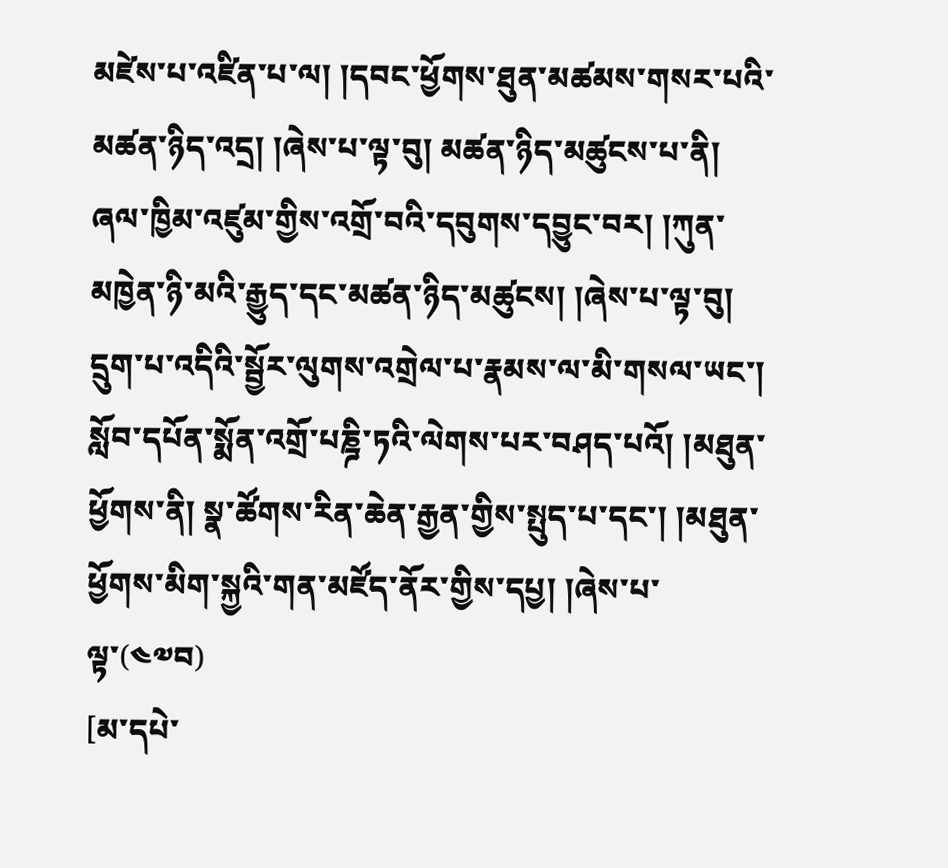མཛེས་པ་འཛིན་པ་ལ། །དབང་ཕྱོགས་ཐུན་མཚམས་གསར་པའི་མཚན་ཉིད་འདྲ། །ཞེས་པ་ལྟ་བུ། མཚན་ཉིད་མཚུངས་པ་ནི། ཞལ་ཁྱིམ་འཛུམ་གྱིས་འགྲོ་བའི་དབུགས་དབྱུང་བར། །ཀུན་མཁྱེན་ཉི་མའི་རྒྱུད་དང་མཚན་ཉིད་མཚུངས། །ཞེས་པ་ལྟ་བུ། དྲུག་པ་འདིའི་སྦྱོར་ལུགས་འགྲེལ་པ་རྣམས་ལ་མི་གསལ་ཡང་། སློབ་དཔོན་སྨོན་འགྲོ་པཎྜི་ཏའི་ལེགས་པར་བཤད་པའོ། །མཐུན་ཕྱོགས་ནི། སྣ་ཚོགས་རིན་ཆེན་རྒྱན་གྱིས་སྤུད་པ་དང་། །མཐུན་ཕྱོགས་མིག་སྐྱའི་གན་མཛོད་ནོར་གྱིས་དཔྱ། །ཞེས་པ་ལྟ་(༤༧བ)
[མ་དཔེ་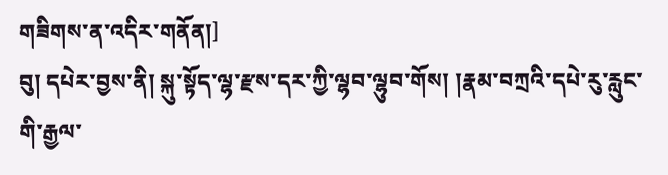གཟིགས་ན་འདིར་གནོན།]
བུ། དཔེར་བྱས་ནི། སྐུ་སྟོད་ལྷ་རྫས་དར་ཀྱི་ལྷབ་ལྷུབ་གོས། །རྣམ་བཀྲའི་དཔེ་རུ་རླུང་གི་རྒྱལ་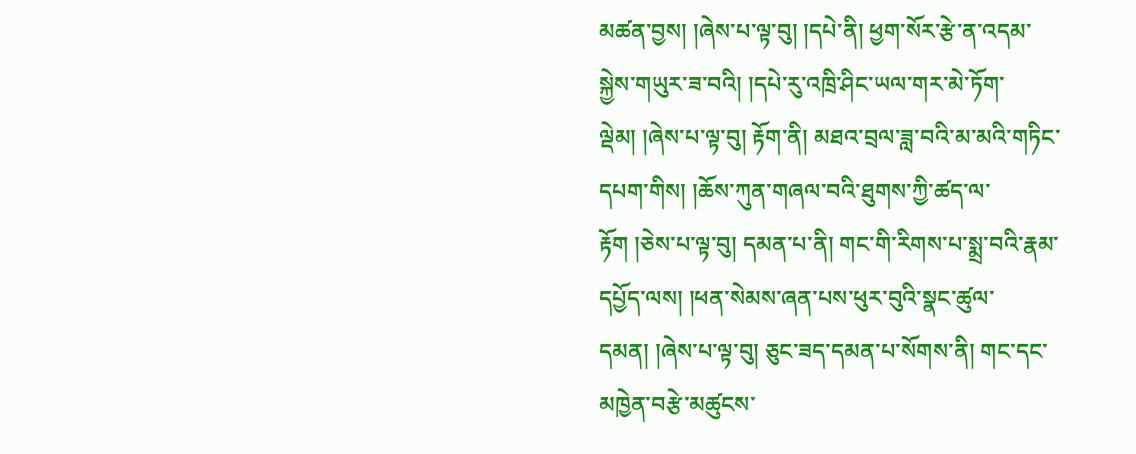མཚན་བྱས། །ཞེས་པ་ལྟ་བུ། །དཔེ་ནི། ཕྱག་སོར་རྩེ་ན་འདམ་སྐྱེས་གཡུར་ཟ་བའི། །དཔེ་རུ་འཁྲི་ཤིང་ཡལ་གར་མེ་ཏོག་ལྡེམ། །ཞེས་པ་ལྟ་བུ། རྟོག་ནི། མཐའ་བྲལ་ཟླ་བའི་མ་མའི་གཏིང་དཔག་གིས། །ཆོས་ཀུན་གཞལ་བའི་ཐུགས་ཀྱི་ཚད་ལ་རྟོག །ཅེས་པ་ལྟ་བུ། དམན་པ་ནི། གང་གི་རིགས་པ་སྨྲ་བའི་རྣམ་དཔྱོད་ལས། །ཕན་སེམས་ཞན་པས་ཕུར་བུའི་སྣང་ཚུལ་དམན། །ཞེས་པ་ལྟ་བུ། ཅུང་ཟད་དམན་པ་སོགས་ནི། གང་དང་མཁྱེན་བརྩེ་མཚུངས་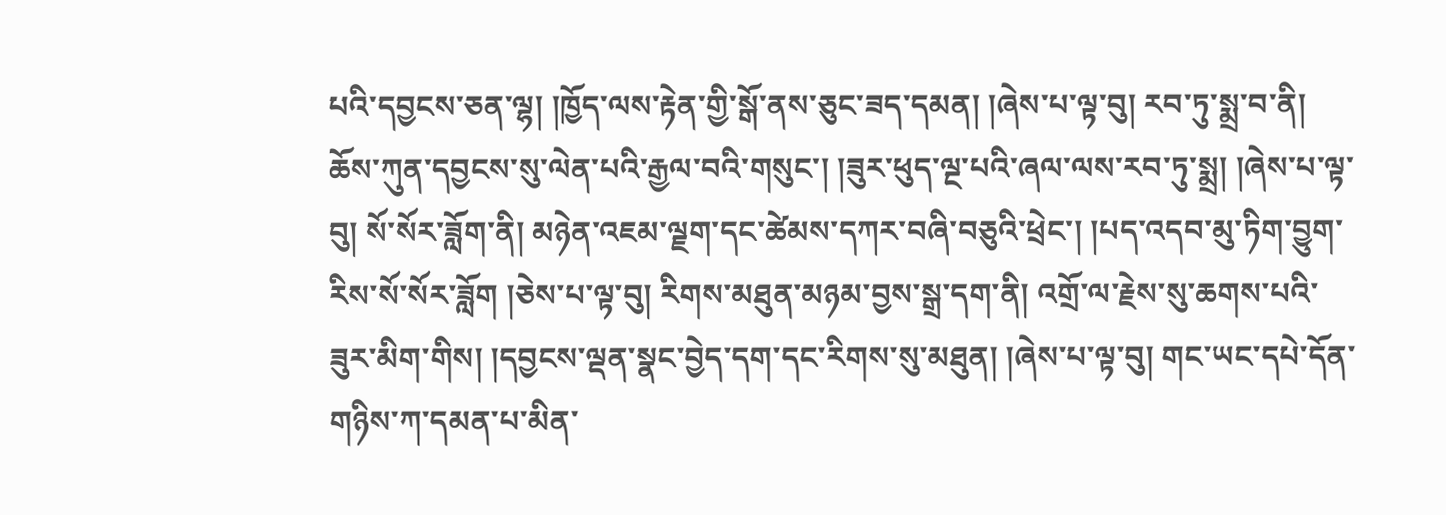པའི་དབྱངས་ཅན་ལྷ། །ཁྱོད་ལས་རྟེན་གྱི་སྒོ་ནས་ཅུང་ཟད་དམན། །ཞེས་པ་ལྟ་བུ། རབ་ཏུ་སྨྲ་བ་ནི། ཆོས་ཀུན་དབྱངས་སུ་ལེན་པའི་རྒྱལ་བའི་གསུང་། །ཟུར་ཕུད་ལྔ་པའི་ཞལ་ལས་རབ་ཏུ་སྨྲ། །ཞེས་པ་ལྟ་བུ། སོ་སོར་ཟློག་ནི། མཉེན་འཇམ་ལྗག་དང་ཚེམས་དཀར་བཞི་བཅུའི་ཕྲེང་། །པད་འདབ་མུ་ཏིག་བྱུག་རིས་སོ་སོར་ཟློག །ཅེས་པ་ལྟ་བུ། རིགས་མཐུན་མཉམ་བྱས་སྒྲ་དག་ནི། འགྲོ་ལ་རྗེས་སུ་ཆགས་པའི་ཟུར་མིག་གིས། །དབྱངས་ལྡན་སྣང་བྱེད་དག་དང་རིགས་སུ་མཐུན། །ཞེས་པ་ལྟ་བུ། གང་ཡང་དཔེ་དོན་གཉིས་ཀ་དམན་པ་མིན་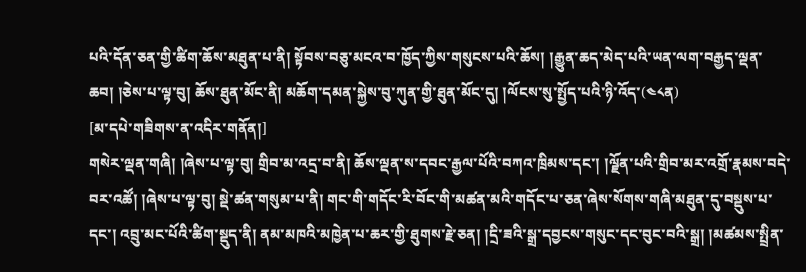པའི་དོན་ཅན་གྱི་ཚིག་ཆོས་མཐུན་པ་ནི། སྟོབས་བཅུ་མངའ་བ་ཁྱོད་ཀྱིས་གསུངས་པའི་ཆོས། །རྒྱུན་ཆད་མེད་པའི་ཡན་ལག་བརྒྱད་ལྡན་ཆབ། །ཅེས་པ་ལྟ་བུ། ཆོས་ཐུན་མོང་ནི། མཆོག་དམན་སྐྱེས་བུ་ཀུན་གྱི་ཐུན་མོང་དུ། །ལོངས་སུ་སྤྱོད་པའི་ཉི་འོད་(༤༨ན)
[མ་དཔེ་གཟིགས་ན་འདིར་གནོན།]
གསེར་ལྡན་གཞི། །ཞེས་པ་ལྟ་བུ། གྲིབ་མ་འདྲ་བ་ནི། ཆོས་ལྡན་ས་དབང་རྒྱལ་པོའི་བཀའ་ཁྲིམས་དང་། །ལྗོན་པའི་གྲིབ་མར་འགྲོ་རྣམས་བདེ་བར་འཚོ། །ཞེས་པ་ལྟ་བུ། སྡེ་ཚན་གསུམ་པ་ནི། གང་གི་གདོང་རི་བོང་གི་མཚན་མའི་གདོང་པ་ཅན་ཞེས་སོགས་གཞི་མཐུན་དུ་བསྡུས་པ་དང་། འབྲུ་མང་པོའི་ཚིག་སྡུད་ནི། ནམ་མཁའི་མཁྱེན་པ་ཆར་གྱི་ཐུགས་རྗེ་ཅན། །དྲི་ཟའི་སྒྲ་དབྱངས་གསུང་དང་བུང་བའི་སྒྲ། །མཚམས་སྤྲིན་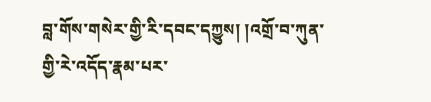བླ་གོས་གསེར་གྱི་རི་དབང་དཀྱུས། །འགྲོ་བ་ཀུན་གྱི་རེ་འདོད་རྣམ་པར་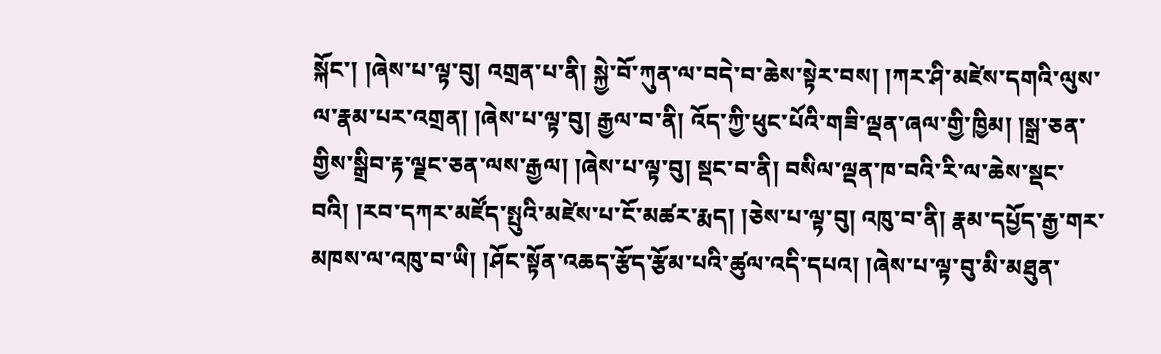སྐོང་། །ཞེས་པ་ལྟ་བུ། འགྲན་པ་ནི། སྐྱེ་བོ་ཀུན་ལ་བདེ་བ་ཆེས་སྟེར་བས། །ཀར་ཤི་མཛེས་དགའི་ལུས་ལ་རྣམ་པར་འགྲན། །ཞེས་པ་ལྟ་བུ། རྒྱལ་བ་ནི། འོད་ཀྱི་ཕུང་པོའི་གཟི་ལྡན་ཞལ་གྱི་ཁྱིམ། །སྒྲ་ཅན་གྱིས་སྒྲིབ་རྟ་ལྗང་ཅན་ལས་རྒྱལ། །ཞེས་པ་ལྟ་བུ། སྡང་བ་ནི། བསིལ་ལྡན་ཁ་བའི་རི་ལ་ཆེས་སྡང་བའི། །རབ་དཀར་མཛོད་སྤུའི་མཛེས་པ་ངོ་མཚར་རྨད། །ཅེས་པ་ལྟ་བུ། འཁུ་བ་ནི། རྣམ་དཔྱོད་རྒྱ་གར་མཁས་ལ་འཁུ་བ་ཡི། །ཤོང་སྟོན་འཆད་རྩོད་རྩོམ་པའི་ཚུལ་འདི་དཔའ། །ཞེས་པ་ལྟ་བུ་མི་མཐུན་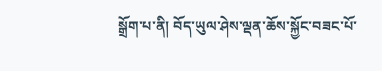སྒྲོག་པ་ནི། བོད་ཡུལ་ཤེས་ལྡན་ཆོས་སྐྱོང་བཟང་པོ་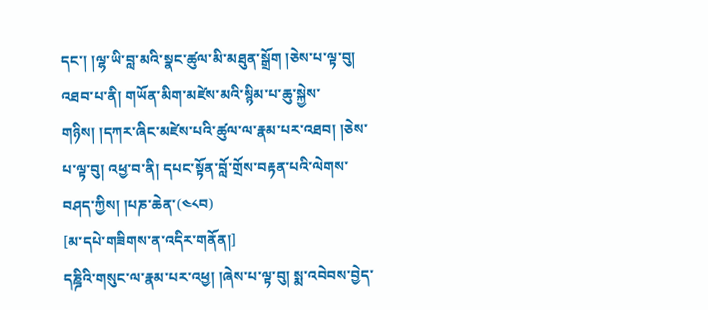དང་། །ལྷ་ཡི་བླ་མའི་སྣང་ཚུལ་མི་མཐུན་སྒྲོག །ཅེས་པ་ལྟ་བུ། འཐབ་པ་ནི། གཡོན་མིག་མཛེས་མའི་སྙིམ་པ་ཆུ་སྐྱེས་གཉིས། །དཀར་ཞིང་མཛེས་པའི་ཚུལ་ལ་རྣམ་པར་འཐབ། །ཅེས་པ་ལྟ་བུ། འཕྱ་བ་ནི། དཔང་སྟོན་བློ་གྲོས་བརྟན་པའི་ལེགས་བཤད་ཀྱིས། །པཎ་ཆེན་(༤༨བ)
[མ་དཔེ་གཟིགས་ན་འདིར་གནོན།]
དཎྜིའི་གསུང་ལ་རྣམ་པར་འཕྱ། །ཞེས་པ་ལྟ་བུ། སྨ་འབེབས་བྱེད་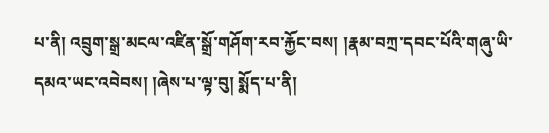པ་ནི། འབྲུག་སྒྲ་མངལ་འཛིན་སྒྲོ་གཤོག་རབ་རྐྱོང་བས། །རྣམ་བཀྲ་དབང་པོའི་གཞུ་ཡི་དམའ་ཡང་འབེབས། །ཞེས་པ་ལྟ་བུ། སྨོད་པ་ནི།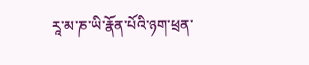རཱ་མ་ཎ་ཡི་རྣོན་པོའི་ཉག་ཕྲན་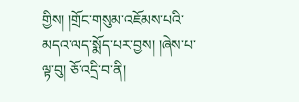གྱིས། །གྲོང་གསུམ་འཇོམས་པའི་མདའ་ལད་སྨོད་པར་བྱས། །ཞེས་པ་ལྟ་བུ། ཅོ་འདྲི་བ་ནི།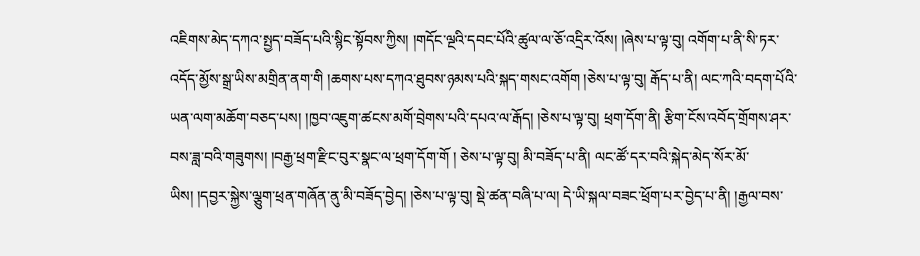འཇིགས་མེད་དཀའ་སྤྱད་བཟོད་པའི་སྙིང་སྟོབས་ཀྱིས། །གདོང་ལྔའི་དབང་པོའི་ཚུལ་ལ་ཅོ་འདྲིར་འོས། །ཞེས་པ་ལྟ་བུ། འགོག་པ་ནི་སི་ཏར་འདོད་མྱོས་སྒྲ་ཡིས་མགྲིན་ནག་གི །ཆགས་པས་དཀའ་ཐུབས་ཉམས་པའི་སྐད་གསང་འགོག །ཅེས་པ་ལྟ་བུ། རྒོད་པ་ནི། ལང་ཀའི་བདག་པོའི་ཡན་ལག་མཆོག་བཅད་པས། །ཁྱབ་འཇུག་ཚངས་མགོ་བྲེགས་པའི་དཔའ་ལ་རྒོད། །ཅེས་པ་ལྟ་བུ། ཕྲག་དོག་ནི། རྩིག་ངོས་འབོད་གྲོགས་ཤར་བས་ཟླ་བའི་གཟུགས། །བརྒྱ་ཕྲག་རྫིང་བུར་སྣང་ལ་ཕྲག་དོག་གོ ། ཅེས་པ་ལྟ་བུ། མི་བཟོད་པ་ནི། ལང་ཚོ་དར་བའི་སྐེད་མེད་སོར་མོ་ཡིས། །དབྱར་སྐྱེས་ལྕུག་ཕྲན་གཞོན་ནུ་མི་བཟོད་བྱེད། །ཅེས་པ་ལྟ་བུ། སྡེ་ཚན་བཞི་པ་ལ། དེ་ཡི་སྐལ་བཟང་ཕྲོག་པར་བྱེད་པ་ནི། །རྒྱལ་བས་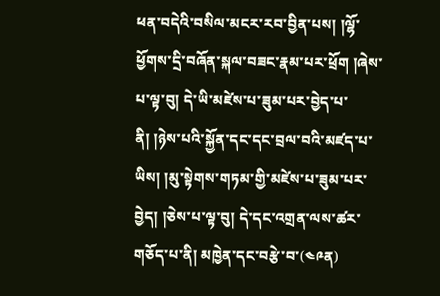ཕན་བདེའི་བསིལ་མངར་རབ་བྱིན་པས། །ལྷོ་ཕྱོགས་དྲི་བཞོན་སྐལ་བཟང་རྣམ་པར་ཕྲོག །ཞེས་པ་ལྟ་བུ། དེ་ཡི་མཛེས་པ་ཟུམ་པར་བྱེད་པ་ནི། །ཉེས་པའི་སྐྱོན་དང་དང་བྲལ་བའི་མཛད་པ་ཡིས། །མུ་སྟེགས་གཏམ་གྱི་མཛེས་པ་ཟུམ་པར་བྱེད། །ཅེས་པ་ལྟ་བུ། དེ་དང་འགྲན་ལས་ཚར་གཅོད་པ་ནི། མཁྱེན་དང་བརྩེ་བ་(༤༩ན)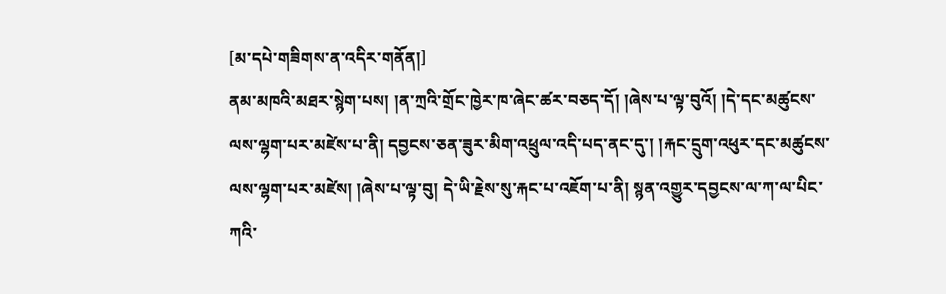[མ་དཔེ་གཟིགས་ན་འདིར་གནོན།]
ནམ་མཁའི་མཐར་སྙེག་པས། །ན་ཀྲའི་གྲོང་ཁྱེར་ཁ་ཞེང་ཚར་བཅད་དོ། །ཞེས་པ་ལྟ་བུའོ། །དེ་དང་མཚུངས་ལས་ལྷག་པར་མཛེས་པ་ནི། དབྱངས་ཅན་ཟུར་མིག་འཕྲུལ་འདི་པད་ནང་དུ་། །རྐང་དྲུག་འཕུར་དང་མཚུངས་ལས་ལྷག་པར་མཛེས། །ཞེས་པ་ལྟ་བུ། དེ་ཡི་རྗེས་སུ་རྐང་པ་འཇོག་པ་ནི། སྙན་འགྱུར་དབྱངས་ལ་ཀ་ལ་པིང་ཀའི་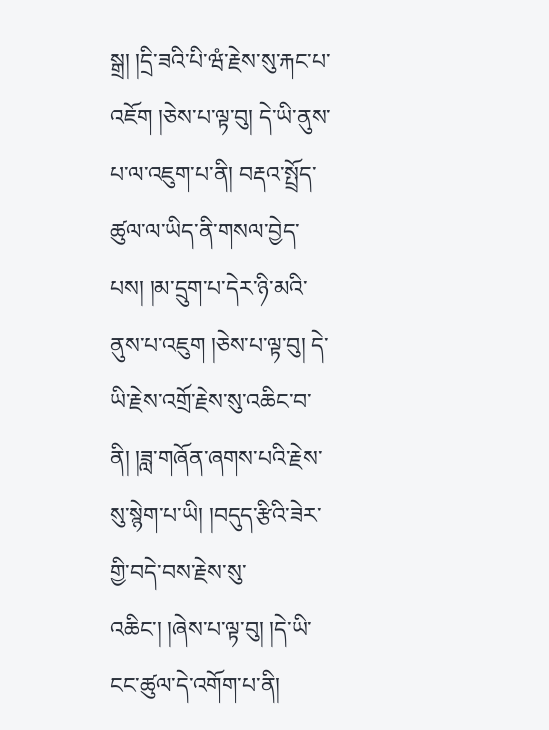སྒྲ། །དྲི་ཟའི་པི་ཝཾ་རྗེས་སུ་རྐང་པ་འཇོག །ཅེས་པ་ལྟ་བུ། དེ་ཡི་ནུས་པ་ལ་འཇུག་པ་ནི། བརྡའ་སྤྲོད་ཚུལ་ལ་ཡིད་ནི་གསལ་བྱེད་པས། །མ་དྲུག་པ་དེར་ཉི་མའི་ནུས་པ་འཇུག །ཅེས་པ་ལྟ་བུ། དེ་ཡི་རྗེས་འགྲོ་རྗེས་སུ་འཆིང་བ་ནི། །ཟླ་གཞོན་ཞགས་པའི་རྗེས་སུ་སྙེག་པ་ཡི། །བདུད་རྩིའི་ཟེར་གྱི་བདེ་བས་རྗེས་སུ་འཆིང་། །ཞེས་པ་ལྟ་བུ། །དེ་ཡི་ངང་ཚུལ་དེ་འགོག་པ་ནི།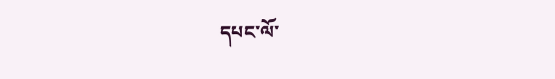དཔང་ལོ་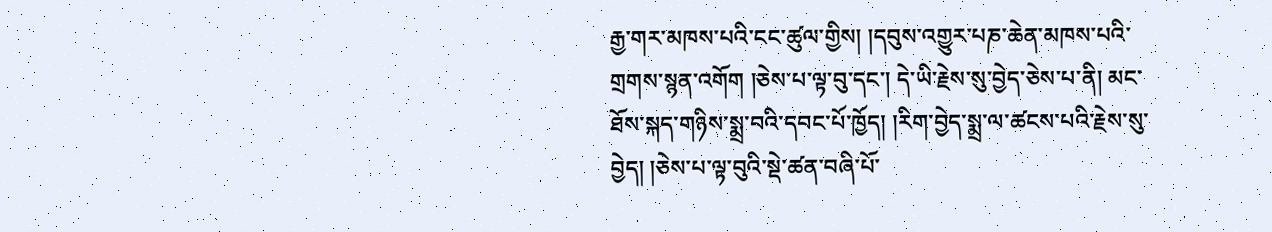རྒྱ་གར་མཁས་པའི་ངང་ཚུལ་གྱིས། །དབུས་འགྱུར་པཎ་ཆེན་མཁས་པའི་གྲགས་སྙན་འགོག །ཅེས་པ་ལྟ་བུ་དང་། དེ་ཡི་རྗེས་སུ་བྱེད་ཅེས་པ་ནི། མང་ཐོས་སྐད་གཉིས་སྨྲ་བའི་དབང་པོ་ཁྱོད། །རིག་བྱེད་སྨྲ་ལ་ཚངས་པའི་རྗེས་སུ་བྱེད། །ཅེས་པ་ལྟ་བུའི་སྡེ་ཚན་བཞི་པོ་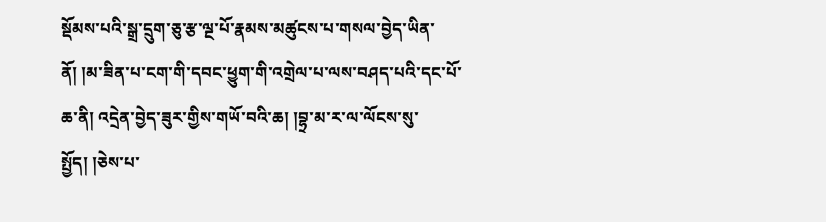སྡོམས་པའི་སྒྲ་དྲུག་ཅུ་རྩ་ལྔ་པོ་རྣམས་མཚུངས་པ་གསལ་བྱེད་ཡིན་ནོ། །མ་ཟིན་པ་ངག་གི་དབང་ཕྱུག་གི་འགྲེལ་པ་ལས་བཤད་པའི་དང་པོ་ཆ་ནི། འདྲེན་བྱེད་ཟུར་གྱིས་གཡོ་བའི་ཆ། །བྷྲ་མ་ར་ལ་ལོངས་སུ་སྤྱོད། །ཅེས་པ་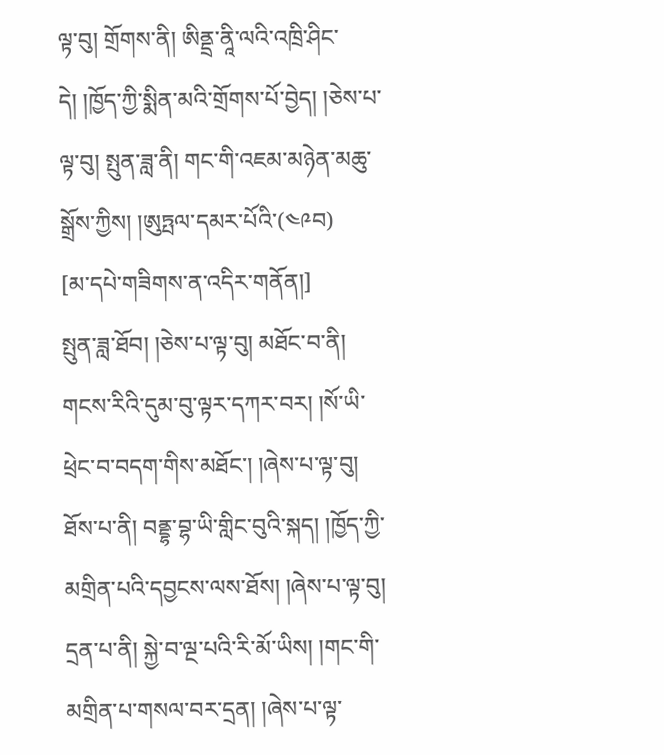ལྟ་བུ། གྲོགས་ནི། ཨིནྡྲ་ནཱི་ལའི་འཁྲི་ཤིང་དེ། །ཁྱོད་ཀྱི་སྨིན་མའི་གྲོགས་པོ་བྱེད། །ཅེས་པ་ལྟ་བུ། སྤུན་ཟླ་ནི། གང་གི་འཇམ་མཉེན་མཆུ་སྒྲོས་ཀྱིས། །ཨུཏྤལ་དམར་པོའི་(༤༩བ)
[མ་དཔེ་གཟིགས་ན་འདིར་གནོན།]
སྤུན་ཟླ་ཐོབ། །ཅེས་པ་ལྟ་བུ། མཐོང་བ་ནི། གངས་རིའི་དུམ་བུ་ལྟར་དཀར་བར། །སོ་ཡི་ཕྲེང་བ་བདག་གིས་མཐོང་། །ཞེས་པ་ལྟ་བུ། ཐོས་པ་ནི། བནྡྷ་བྷ་ཡི་གླིང་བུའི་སྐད། །ཁྱོད་ཀྱི་མགྲིན་པའི་དབྱངས་ལས་ཐོས། །ཞེས་པ་ལྟ་བུ། དྲན་པ་ནི། སྐྱེ་བ་ལྔ་པའི་རི་མོ་ཡིས། །གང་གི་མགྲིན་པ་གསལ་བར་དྲན། །ཞེས་པ་ལྟ་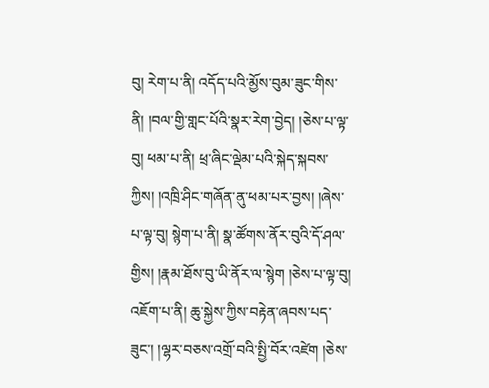བུ། རེག་པ་ནི། འདོད་པའི་མྱོས་བུམ་ཟུང་གིས་ནི། །བལ་གྱི་གླང་པོའི་སྣར་རེག་བྱེད། །ཅེས་པ་ལྟ་བུ། ཕམ་པ་ནི། ཕྲ་ཞིང་ལྡེམ་པའི་སྐེད་སྐབས་ཀྱིས། །འཁྲི་ཤིང་གཞོན་ནུ་ཕམ་པར་བྱས། །ཞེས་པ་ལྟ་བུ། སྙེག་པ་ནི། སྣ་ཚོགས་ནོར་བུའི་དོ་ཤལ་གྱིས། །རྣམ་ཐོས་བུ་ཡི་ནོར་ལ་སྙེག །ཅེས་པ་ལྟ་བུ། འཇོག་པ་ནི། ཆུ་སྐྱེས་ཀྱིས་བརྟེན་ཞབས་པད་ཟུང་། །ལྷར་བཅས་འགྲོ་བའི་སྤྱི་བོར་འཛེག །ཅེས་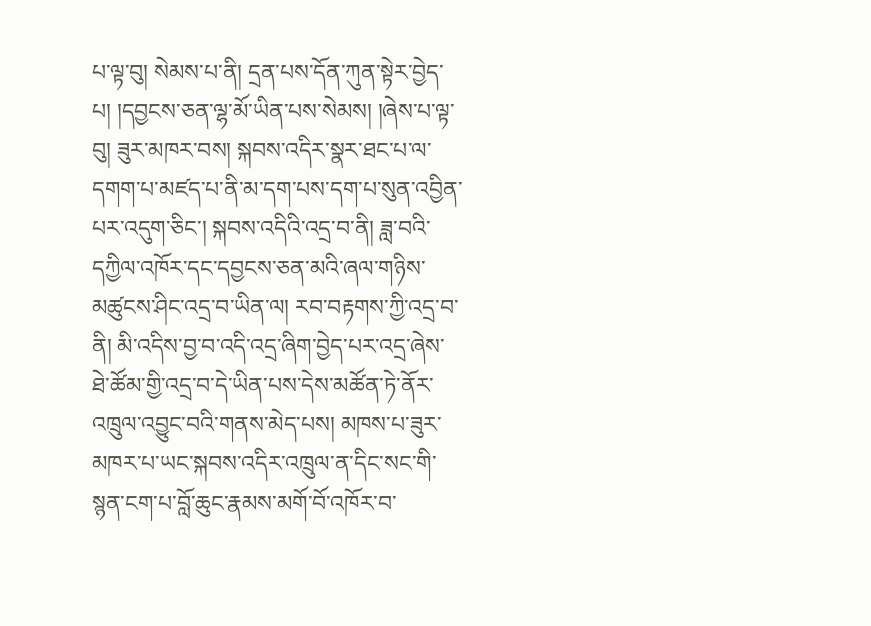པ་ལྟ་བུ། སེམས་པ་ནི། དྲན་པས་དོན་ཀུན་སྟེར་བྱེད་པ། །དབྱངས་ཅན་ལྷ་མོ་ཡིན་པས་སེམས། །ཞེས་པ་ལྟ་བུ། ཟུར་མཁར་བས། སྐབས་འདིར་སྣར་ཐང་པ་ལ་དགག་པ་མཛད་པ་ནི་མ་དག་པས་དག་པ་སུན་འབྱིན་པར་འདུག་ཅིང་། སྐབས་འདིའི་འདྲ་བ་ནི། ཟླ་བའི་དཀྱིལ་འཁོར་དང་དབྱངས་ཅན་མའི་ཞལ་གཉིས་མཚུངས་ཤིང་འདྲ་བ་ཡིན་ལ། རབ་བརྟགས་ཀྱི་འདྲ་བ་ནི། མི་འདིས་བྱ་བ་འདི་འདྲ་ཞིག་བྱེད་པར་འདྲ་ཞེས་ཐེ་ཚོམ་གྱི་འདྲ་བ་དེ་ཡིན་པས་དེས་མཚོན་ཏེ་ནོར་འཁྲུལ་འབྱུང་བའི་གནས་མེད་པས། མཁས་པ་ཟུར་མཁར་པ་ཡང་སྐབས་འདིར་འཁྲུལ་ན་དིང་སང་གི་སྙན་ངག་པ་བློ་ཆུང་རྣམས་མགོ་བོ་འཁོར་བ་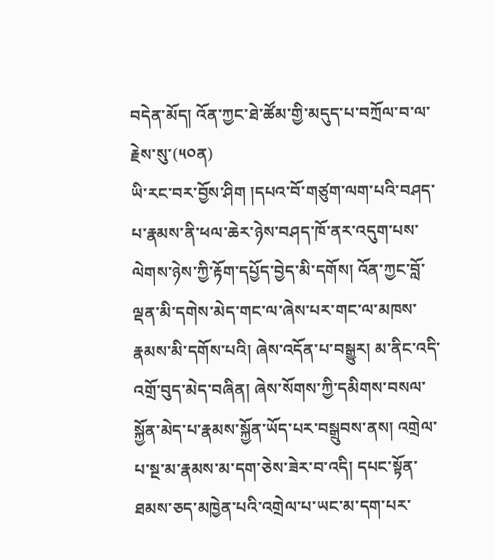བདེན་མོད། འོན་ཀྱང་ཐེ་ཚོམ་གྱི་མདུད་པ་བཀྲོལ་བ་ལ་རྗེས་སུ་(༥༠ན)
ཡི་རང་བར་བྱོས་ཤིག །དཔའ་བོ་གཙུག་ལག་པའི་བཤད་པ་རྣམས་ནི་ཕལ་ཆེར་ཉེས་བཤད་ཁོ་ནར་འདུག་པས་ལེགས་ཉེས་ཀྱི་རྟོག་དཔྱོད་བྱེད་མི་དགོས། འོན་ཀྱང་བློ་ལྡན་མི་དགེས་མེད་གང་ལ་ཞེས་པར་གང་ལ་མཁས་རྣམས་མི་དགོས་པའི། ཞེས་འདོན་པ་བསྒྱུར། མ་ནིང་འདི་འགྲོ་བུད་མེད་བཞིན། ཞེས་སོགས་ཀྱི་དམིགས་བསལ་སྐྱོན་མེད་པ་རྣམས་སྐྱོན་ཡོད་པར་བསྒྲུབས་ནས། འགྲེལ་པ་སྔ་མ་རྣམས་མ་དག་ཅེས་ཟེར་བ་འདི། དཔང་སྟོན་ཐམས་ཅད་མཁྱེན་པའི་འགྲེལ་པ་ཡང་མ་དག་པར་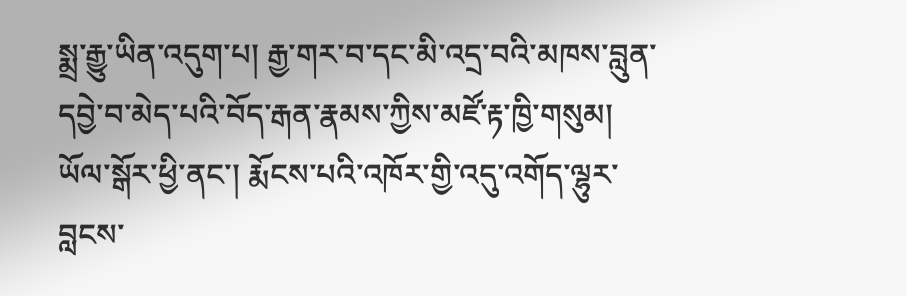སྨྲ་རྒྱུ་ཡིན་འདུག་པ། རྒྱ་གར་བ་དང་མི་འདྲ་བའི་མཁས་བླུན་དབྱེ་བ་མེད་པའི་བོད་རྒན་རྣམས་ཀྱིས་མཛོ་རྟ་ཁྱི་གསུམ། ཡོལ་སྒོར་ཕྱི་ནང་། རྨོངས་པའི་འཁོར་གྱི་འདུ་འགོད་ལྷུར་བླངས་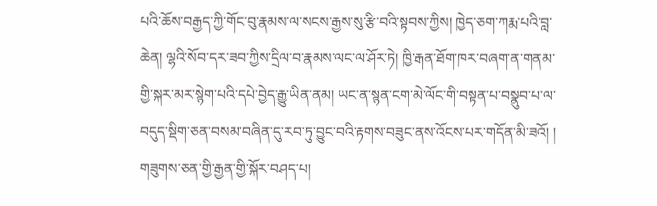པའི་ཆོས་བརྒྱད་ཀྱི་གོང་བུ་རྣམས་ལ་སངས་རྒྱས་སུ་རྩི་བའི་སྟབས་ཀྱིས། ཁྱེད་ཅག་ཀརྨ་པའི་བླ་ཆེན། ལྷའི་སོབ་དར་ཟབ་ཀྱིས་དྲིལ་བ་རྣམས་ལང་ལ་ཤོར་ཏེ། ཁྱི་རྒན་ཐོག་ཁར་བཞག་ན་གནམ་གྱི་སྐར་མར་སྙེག་པའི་དཔེ་བྱེད་རྒྱུ་ཡིན་ནམ། ཡང་ན་སྙན་ངག་མེ་ལོང་གི་བསྟན་པ་བསྣུབ་པ་ལ་བདུད་སྡིག་ཅན་བསམ་བཞིན་དུ་རབ་ཏུ་བྱུང་བའི་རྟགས་བཟུང་ནས་འོངས་པར་གདོན་མི་ཟའོ། །
གཟུགས་ཅན་གྱི་རྒྱན་གྱི་སྐོར་བཤད་པ།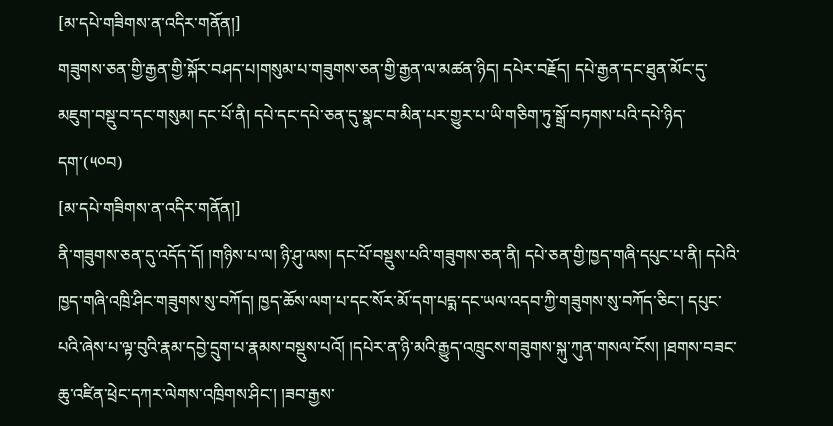[མ་དཔེ་གཟིགས་ན་འདིར་གནོན།]
གཟུགས་ཅན་གྱི་རྒྱན་གྱི་སྐོར་བཤད་པ།གསུམ་པ་གཟུགས་ཅན་གྱི་རྒྱན་ལ་མཚན་ཉིད། དཔེར་བརྗོད། དཔེ་རྒྱན་དང་ཐུན་མོང་དུ་མཇུག་བསྡུ་བ་དང་གསུམ། དང་པོ་ནི། དཔེ་དང་དཔེ་ཅན་དུ་སྣང་བ་མིན་པར་གྱུར་པ་ཡི་གཅིག་ཏུ་སྒྲོ་བཏགས་པའི་དཔེ་ཉིད་དག་(༥༠བ)
[མ་དཔེ་གཟིགས་ན་འདིར་གནོན།]
ནི་གཟུགས་ཅན་དུ་འདོད་དོ། །གཉིས་པ་ལ། ཉི་ཤུ་ལས། དང་པོ་བསྡུས་པའི་གཟུགས་ཅན་ནི། དཔེ་ཅན་གྱི་ཁྱད་གཞི་དཔུང་པ་ནི། དཔེའི་ཁྱད་གཞི་འཁྲི་ཤིང་གཟུགས་སུ་བཀོད། ཁྱད་ཆོས་ལག་པ་དང་སོར་མོ་དག་པདྨ་དང་ཡལ་འདབ་ཀྱི་གཟུགས་སུ་བཀོད་ཅིང་། དཔུང་པའི་ཞེས་པ་ལྟ་བུའི་རྣམ་དབྱེ་དྲུག་པ་རྣམས་བསྡུས་པའོ། །དཔེར་ན་ཉི་མའི་རྒྱུད་འཁྲུངས་གཟུགས་སྐུ་ཀུན་གསལ་ངོས། །ཐགས་བཟང་ཆུ་འཛིན་ཕྲེང་དཀར་ལེགས་འཁྲིགས་ཤིང་། །ཟབ་རྒྱས་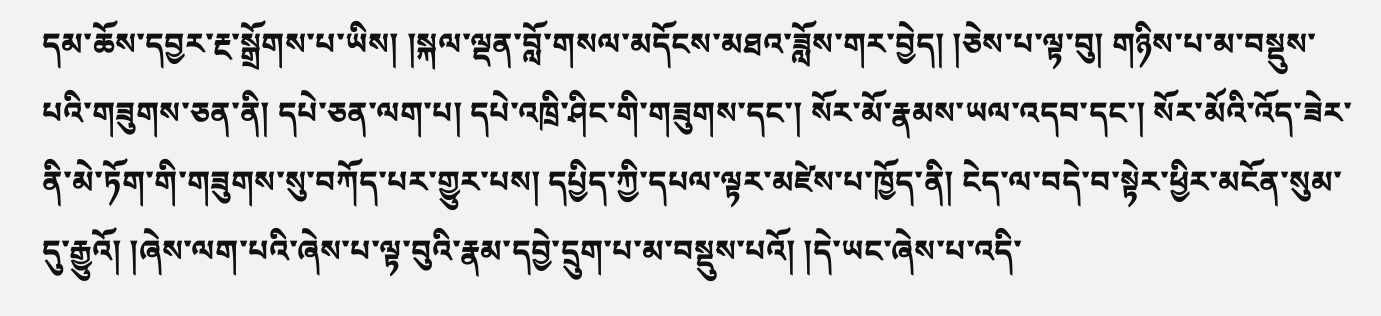དམ་ཆོས་དབྱར་རྔ་སྒྲོགས་པ་ཡིས། །སྐལ་ལྡན་བློ་གསལ་མདོངས་མཐའ་ཟློས་གར་བྱེད། །ཅེས་པ་ལྟ་བུ། གཉིས་པ་མ་བསྡུས་པའི་གཟུགས་ཅན་ནི། དཔེ་ཅན་ལག་པ། དཔེ་འཁྲི་ཤིང་གི་གཟུགས་དང་། སོར་མོ་རྣམས་ཡལ་འདབ་དང་། སོར་མོའི་འོད་ཟེར་ནི་མེ་ཏོག་གི་གཟུགས་སུ་བཀོད་པར་གྱུར་པས། དཔྱིད་ཀྱི་དཔལ་ལྟར་མཛེས་པ་ཁྱོད་ནི། ངེད་ལ་བདེ་བ་སྟེར་ཕྱིར་མངོན་སུམ་དུ་རྒྱུའོ། །ཞེས་ལག་པའི་ཞེས་པ་ལྟ་བུའི་རྣམ་དབྱེ་དྲུག་པ་མ་བསྡུས་པའོ། །དེ་ཡང་ཞེས་པ་འདི་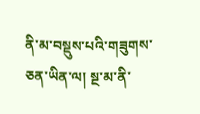ནི་མ་བསྡུས་པའི་གཟུགས་ཅན་ཡིན་ལ། སྔ་མ་ནི་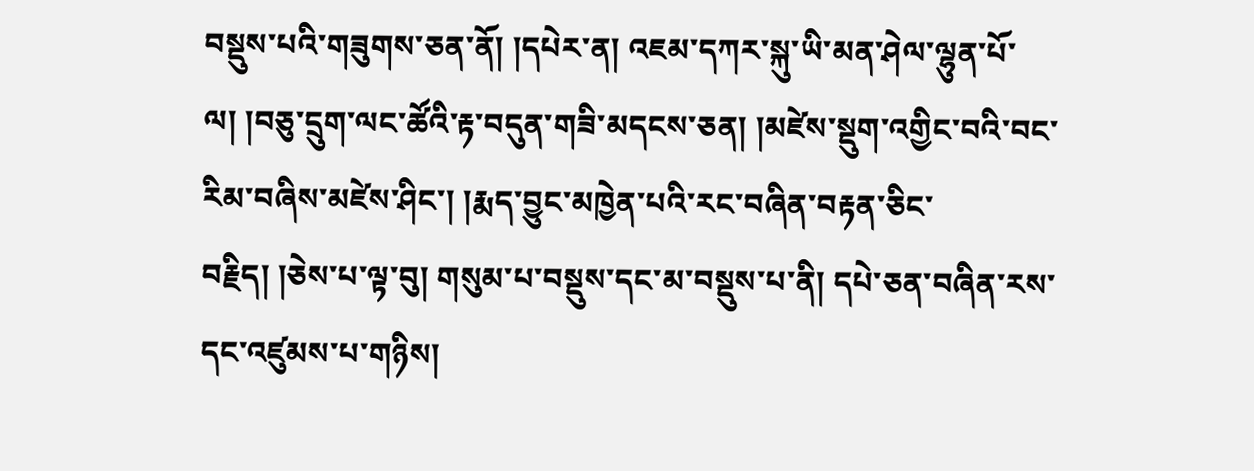བསྡུས་པའི་གཟུགས་ཅན་ནོ། །དཔེར་ན། འཇམ་དཀར་སྐུ་ཡི་མན་ཤེལ་ལྷུན་པོ་ལ། །བཅུ་དྲུག་ལང་ཚོའི་རྟ་བདུན་གཟི་མདངས་ཅན། །མཛེས་སྡུག་འགྱིང་བའི་བང་རིམ་བཞིས་མཛེས་ཤིང་། །རྨད་བྱུང་མཁྱེན་པའི་རང་བཞིན་བརྟན་ཅིང་བརྗིད། །ཅེས་པ་ལྟ་བུ། གསུམ་པ་བསྡུས་དང་མ་བསྡུས་པ་ནི། དཔེ་ཅན་བཞིན་རས་དང་འཛུམས་པ་གཉིས།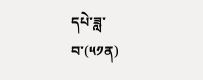དཔེ་ཟླ་བ་(༥༡ན)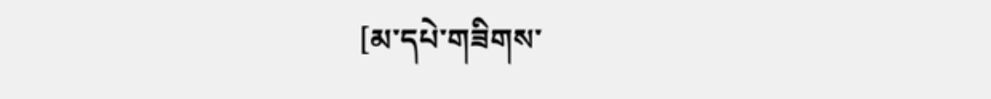[མ་དཔེ་གཟིགས་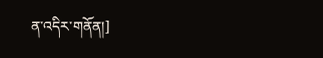ན་འདིར་གནོན།]